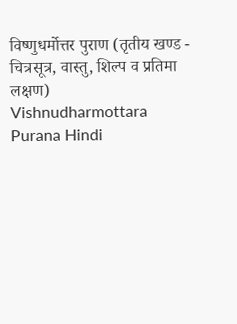विष्णुधर्मोत्तर पुराण (तृतीय खण्ड - चित्रसूत्र, वास्तु, शिल्प व प्रतिमा लक्षण)
Vishnudharmottara Purana Hindi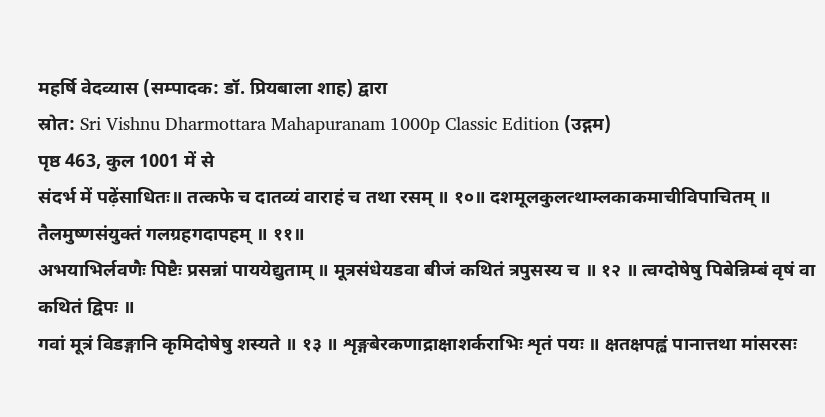महर्षि वेदव्यास (सम्पादक: डॉ. प्रियबाला शाह) द्वारा
स्रोत: Sri Vishnu Dharmottara Mahapuranam 1000p Classic Edition (उद्गम)
पृष्ठ 463, कुल 1001 में से
संदर्भ में पढ़ेंसाधितः॥ तत्कफे च दातव्यं वाराहं च तथा रसम् ॥ १०॥ दशमूलकुलत्थाम्लकाकमाचीविपाचितम् ॥ तैलमुष्णसंयुक्तं गलग्रहगदापहम् ॥ ११॥
अभयाभिर्लवणैः पिष्टैः प्रसन्नां पाययेद्युताम् ॥ मूत्रसंधेयडवा बीजं कथितं त्रपुसस्य च ॥ १२ ॥ त्वग्दोषेषु पिबेन्निम्बं वृषं वा कथितं द्विपः ॥
गवां मूत्रं विडङ्गानि कृमिदोषेषु शस्यते ॥ १३ ॥ शृङ्गबेरकणाद्राक्षाशर्कराभिः शृतं पयः ॥ क्षतक्षपह्वं पानात्तथा मांसरसः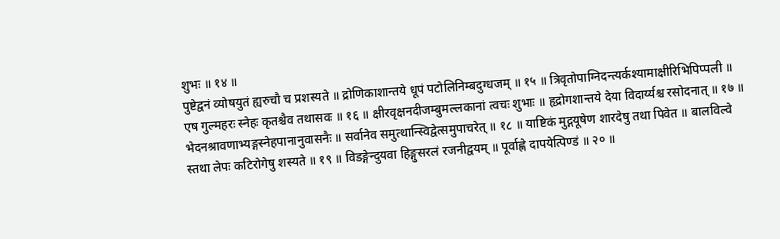शुभः ॥ १४ ॥
पुष्टेद्वनं व्योषयुतं ह्यरुचौ च प्रशस्यते ॥ द्रोणिकाशान्तये धूपं पटोलिनिम्बदुग्धजम् ॥ १५ ॥ त्रिवृतोपाग्निदन्त्यर्कश्यामाक्षीरिभिपिप्पली ॥
एष गुल्महरः स्नेहः कृतश्चैव तथासवः ॥ १६ ॥ क्षीरवृक्षनदीजम्बुमल्लकानां त्वचः शुभाः ॥ हृद्रोगशान्तये देया विदार्य्यश्च रसोदनात् ॥ १७ ॥
भेदनश्रावणाभ्यङ्गस्नेहपानानुवासनैः ॥ सर्वानेव समुत्थान्स्विद्वेत्समुपाचरेत् ॥ १८ ॥ याष्टिकं मुद्गयूषेण शारदेषु तथा पिवेत ॥ बालविल्वे
स्तथा लेपः कटिरोगेषु शस्यते ॥ १९ ॥ विडङ्गेन्दुयवा हिङ्गुसरलं रजनीद्वयम् ॥ पूर्वाह्णे दापयेत्पिण्डं ॥ २० ॥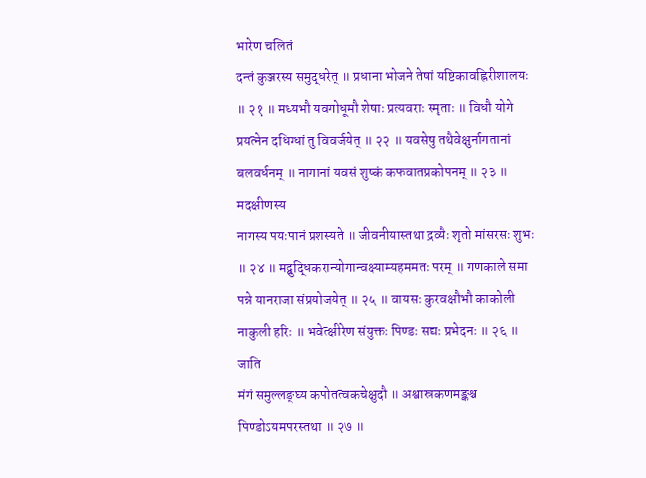भारेण चलितं
दन्तं कुञ्जरस्य समुद्धरेत् ॥ प्रधाना भोजने तेषां यष्टिकावह्निरीशालयः ॥ २१ ॥ मध्यभौ यवगोधूमौ शेषाः प्रत्यवराः स्मृताः ॥ विधौ योगे
प्रयत्नेन दधिग्धां तु विवर्जयेत् ॥ २२ ॥ यवसेषु तथैवेक्षुर्नागतानां बलवर्धनम् ॥ नागानां यवसं शुष्कं कफवातप्रकोपनम् ॥ २३ ॥ मदक्षीणस्य
नागस्य पयःपानं प्रशस्यते ॥ जीवनीयास्तथा द्रव्यैः शृतो मांसरसः शुभः ॥ २४ ॥ मद्बुद्धिकरान्योगान्वक्ष्याम्यहममतः परम् ॥ गणकाले समा
पन्ने यानराजा संप्रयोजयेत् ॥ २५ ॥ वायसः कुरवक्षौभौ काकोली नाकुली हरिः ॥ भवेत्क्षीरेण संयुक्तः पिण्डः सद्यः प्रभेदनः ॥ २६ ॥ जाति
मंगं समुल्लङ्घ्य कपोतत्वकचेक्षुदौ ॥ अश्वास्रकणमङ्कश्च पिण्डोऽयमपरस्तथा ॥ २७ ॥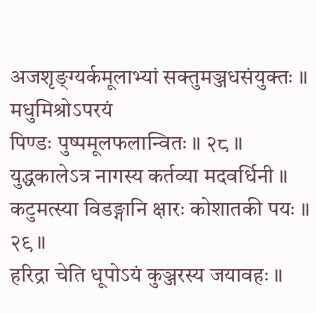अजशृङ्ग्यर्कमूलाभ्यां सक्तुमञ्जधसंयुक्तः ॥ मधुमिश्रोऽपरयं
पिण्डः पुष्पमूलफलान्वितः ॥ २८ ॥ युद्धकालेऽत्र नागस्य कर्तव्या मदवर्धिनी ॥ कटुमत्स्या विडङ्गानि क्षारः कोशातकी पयः ॥ २९ ॥
हरिद्रा चेति धूपोऽयं कुञ्जरस्य जयावहः ॥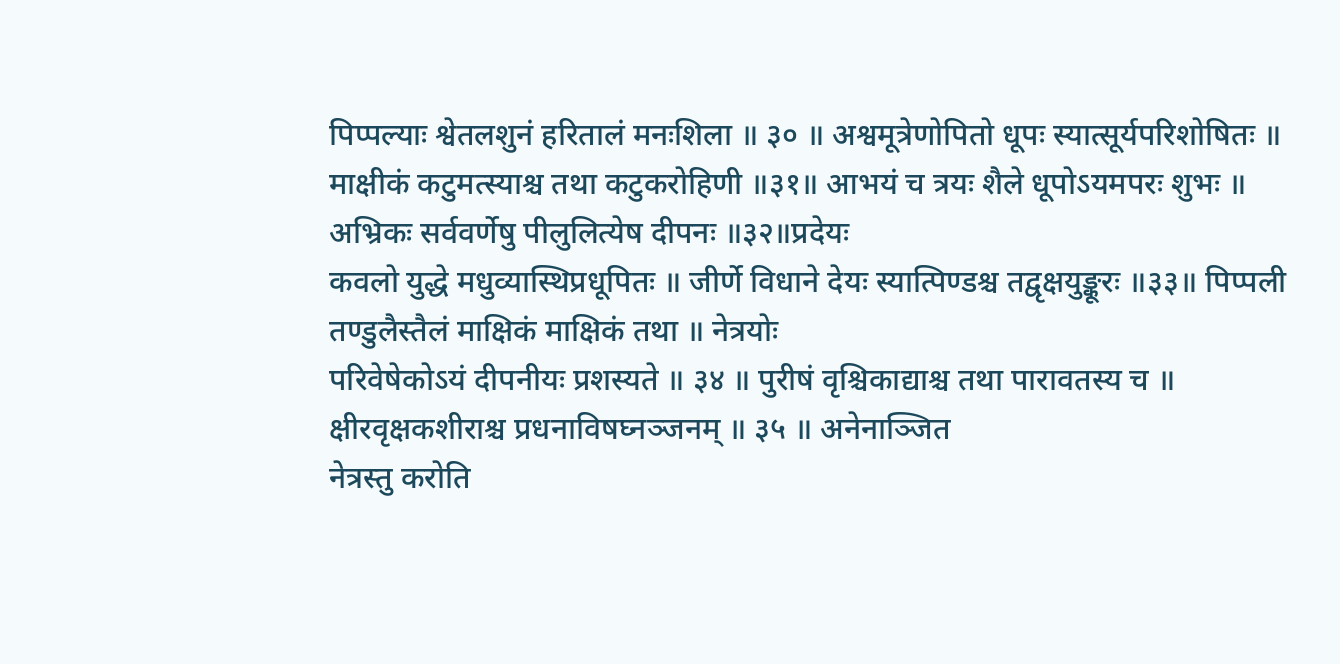पिप्पल्याः श्वेतलशुनं हरितालं मनःशिला ॥ ३० ॥ अश्वमूत्रेणोपितो धूपः स्यात्सूर्यपरिशोषितः ॥
माक्षीकं कटुमत्स्याश्च तथा कटुकरोहिणी ॥३१॥ आभयं च त्रयः शैले धूपोऽयमपरः शुभः ॥ अभ्रिकः सर्ववर्णेषु पीलुलित्येष दीपनः ॥३२॥प्रदेयः
कवलो युद्धे मधुव्यास्थिप्रधूपितः ॥ जीर्णे विधाने देयः स्यात्पिण्डश्च तद्वृक्षयुङ्कूरः ॥३३॥ पिप्पली तण्डुलैस्तैलं माक्षिकं माक्षिकं तथा ॥ नेत्रयोः
परिवेषेकोऽयं दीपनीयः प्रशस्यते ॥ ३४ ॥ पुरीषं वृश्चिकाद्याश्च तथा पारावतस्य च ॥ क्षीरवृक्षकशीराश्च प्रधनाविषघ्नञ्जनम् ॥ ३५ ॥ अनेनाञ्जित
नेत्रस्तु करोति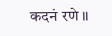कदनं रणे ॥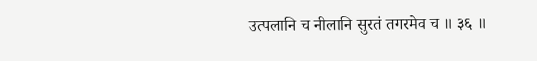उत्पलानि च नीलानि सुरतं तगरमेव च ॥ ३६ ॥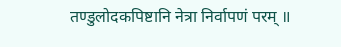तण्डुलोदकपिष्टानि नेत्रा निर्वापणं परम् ॥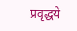प्रवृद्धये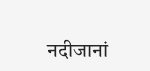नदीजानां